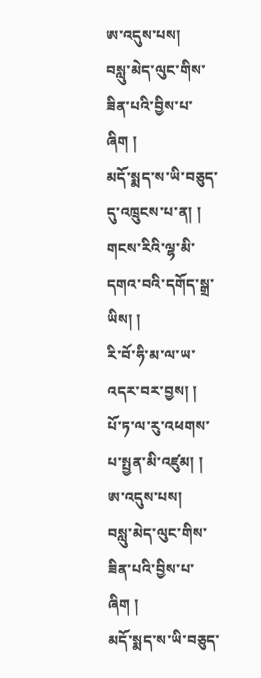ཨ་འདུས་པས།
བསླུ་མེད་ལུང་གིས་ཟིན་པའི་བྱིས་པ་ཞིག །
མདོ་སྨད་ས་ཡི་བཅུད་དུ་འཁྲུངས་པ་ན། །
གངས་རིའི་ལྷ་མི་དགའ་བའི་དགོད་སྒྲ་ཡིས། །
རི་བོ་ཧི་མ་ལ་ཡ་འདར་བར་བྱས། །
པོ་ཏ་ལ་རུ་འཕགས་པ་སྤྱན་མི་འཛུམ། །
ཨ་འདུས་པས།
བསླུ་མེད་ལུང་གིས་ཟིན་པའི་བྱིས་པ་ཞིག །
མདོ་སྨད་ས་ཡི་བཅུད་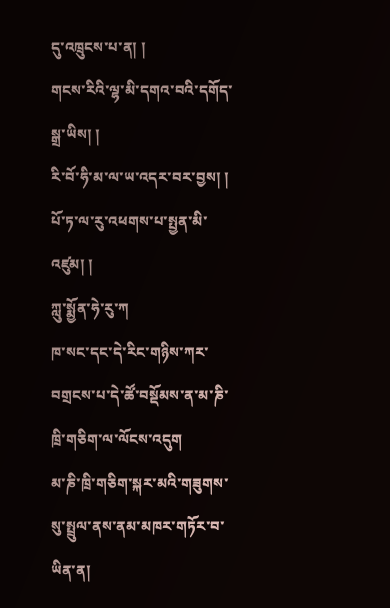དུ་འཁྲུངས་པ་ན། །
གངས་རིའི་ལྷ་མི་དགའ་བའི་དགོད་སྒྲ་ཡིས། །
རི་བོ་ཧི་མ་ལ་ཡ་འདར་བར་བྱས། །
པོ་ཏ་ལ་རུ་འཕགས་པ་སྤྱན་མི་འཛུམ། །
ཀླུ་སྨྱོན་ཧེ་རུ་ཀ
ཁ་སང་དང་དེ་རིང་གཉིས་ཀར་བགྲངས་པ་དེ་ཚོ་བསྡོམས་ན་མ་ཎི་ཁྲི་གཅིག་ལ་ལོངས་འདུག
མ་ཎི་ཁྲི་གཅིག་སྐར་མའི་གཟུགས་སུ་སྤྲུལ་ནས་ནམ་མཁར་གཏོར་བ་ཡིན་ན།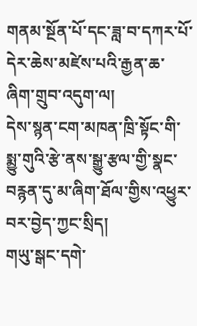གནམ་སྔོན་པོ་དང་ཟླ་བ་དཀར་པོ་དེར་ཆེས་མཛེས་པའི་རྒྱན་ཆ་ཞིག་གྲུབ་འདུག་ལ།
དེས་སྙན་ངག་མཁན་ཁྲི་སྟོང་གི་སྨྱུ་གུའི་རྩེ་ནས་སྒྱུ་རྩལ་གྱི་སྣང་བརྙན་དུ་མ་ཞིག་ཐོལ་གྱིས་འཕྱུར་བར་བྱེད་ཀྱང་སྲིད།
གཡུ་སྒང་དགེ་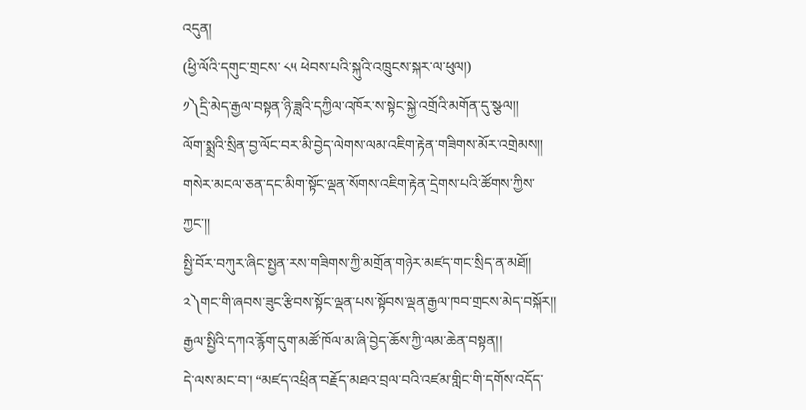འདུན།
(ཕྱི་ལོའི་དགུང་གྲངས་ ༨༥ ཕེབས་པའི་སྐུའི་འཁྲུངས་སྐར་ལ་ཕུལ།)
༡༽དྲི་མེད་རྒྱལ་བསྟན་ཉི་ཟླའི་དཀྱིལ་འཁོར་ས་སྟེང་སྐྱེ་འགྲོའི་མགོན་དུ་སྩལ།།
ལོག་སྨྲའི་སྲིན་བྱ་ལོང་བར་མི་བྱེད་ལེགས་ལམ་འཇིག་རྟེན་གཟིགས་མོར་འགྲེམས།།
གསེར་མངལ་ཅན་དང་མིག་སྟོང་ལྡན་སོགས་འཇིག་རྟེན་དྲེགས་པའི་ཚོགས་ཀྱིས་ཀྱང་།།
སྤྱི་བོར་བཀུར་ཞིང་སྤྱན་རས་གཟིགས་ཀྱི་མགྲོན་གཉེར་མཛད་གང་སྲིད་ན་མཐོ།།
༢༽གང་གི་ཞབས་ཟུང་རྩིབས་སྟོང་ལྡན་པས་སྟོབས་ལྡན་རྒྱལ་ཁབ་གྲངས་མེད་བསྐོར།།
རྒྱལ་སྤྱིའི་དཀའ་རྙོག་དུག་མཚོ་ཁོལ་མ་ཞི་བྱེད་ཆོས་ཀྱི་ལམ་ཆེན་བསྟན།།
དེ་ལས་མང་བ་། “མཛད་འཕྲིན་བརྗོད་མཐའ་བྲལ་བའི་འཛམ་གླིང་གི་དགོས་འདོད་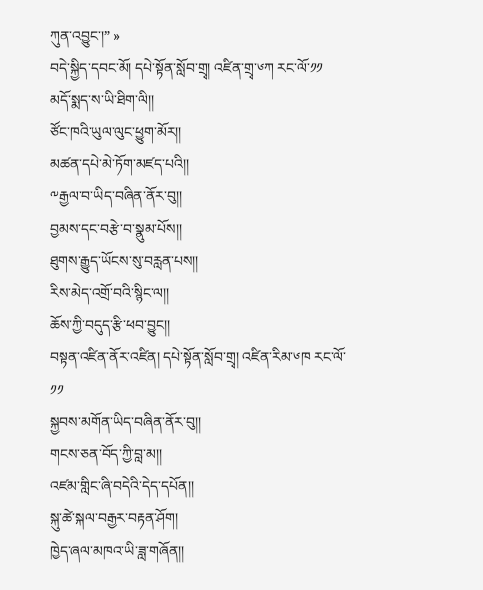ཀུན་འབྱུང་།” »
བདེ་སྐྱིད་དབང་མོ། དཔེ་སྟོན་སློབ་གྲྭ། འཛིན་གྲྭ་༦ཀ རང་ལོ་༡༡
མདོ་སྨད་ས་ཡི་ཐིག་ལི།།
ཙོང་ཁའི་ཡུལ་ལུང་ཕྱུག་མོར།།
མཚན་དཔེ་མེ་ཏོག་མཛད་པའི།།
༸རྒྱལ་བ་ཡིད་བཞིན་ནོར་བུ།།
བྱམས་དང་བརྩེ་བ་སྣུམ་པོས།།
ཐུགས་རྒྱུད་ཡོངས་སུ་བརླན་པས།།
རིས་མེད་འགྲོ་བའི་སྙིང་ལ།།
ཆོས་ཀྱི་བདུད་རྩི་ཕབ་བྱུང།།
བསྟན་འཛིན་ནོར་འཛིན། དཔེ་སྟོན་སློབ་གྲྭ། འཛིན་རིམ་༦ཁ རང་ལོ་༡༡
སྐྱབས་མགོན་ཡིད་བཞིན་ནོར་བུ།།
གངས་ཅན་བོད་ཀྱི་བླ་མ།།
འཛམ་གླིང་ཞི་བདེའི་དེད་དཔོན།།
སྐུ་ཚེ་སྐལ་བརྒྱར་བརྟན་ཤོག།
ཁྱེད་ཞལ་མཁའ་ཡི་ཟླ་གཞོན།།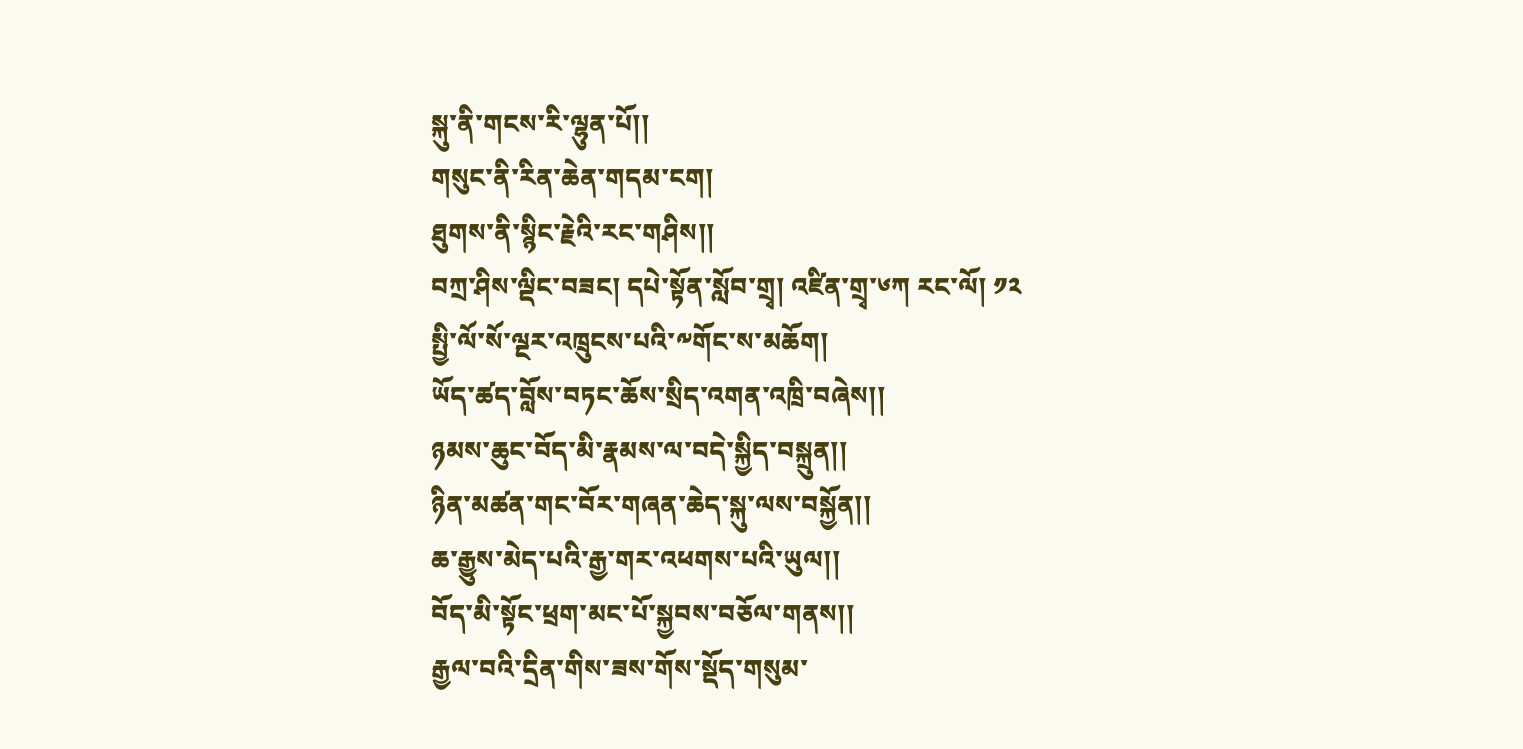སྐུ་ནི་གངས་རི་ལྷུན་པོ།།
གསུང་ནི་རིན་ཆེན་གདམ་ངག།
ཐུགས་ནི་སྙིང་རྗེའི་རང་གཤིས།།
བཀྲ་ཤིས་ལྡིང་བཟང། དཔེ་སྟོན་སློབ་གྲྭ། འཛིན་གྲྭ་༦ཀ རང་ལོ། ༡༢
སྤྱི་ལོ་སོ་ལྔར་འཁྲུངས་པའི་༸གོང་ས་མཆོག།
ཡོད་ཚད་བློས་བཏང་ཆོས་སྲིད་འགན་འཁྲི་བཞེས།།
ཉམས་ཆུང་བོད་མི་རྣམས་ལ་བདེ་སྐྱིད་བསྐྲུན།།
ཉིན་མཚན་གང་བོར་གཞན་ཆེད་སྐུ་ལས་བསྐྱོན།།
ཆ་རྒྱུས་མེད་པའི་རྒྱ་གར་འཕགས་པའི་ཡུལ།།
བོད་མི་སྟོང་ཕྲག་མང་པོ་སྐྱབས་བཅོལ་གནས།།
རྒྱལ་བའི་དྲིན་གིས་ཟས་གོས་སྡོད་གསུམ་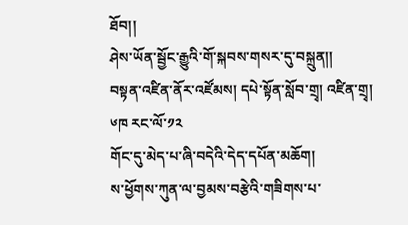ཐོབ།།
ཤེས་ཡོན་སྦྱོང་རྒྱུའི་གོ་སྐབས་གསར་དུ་བསྐྲུན།།
བསྟན་འཛིན་ནོར་འཛོམས། དཔེ་སྟོན་སློབ་གྲྭ། འཛིན་གྲྭ། ༦ཁ རང་ལོ་༡༢
གོང་དུ་མེད་པ་ཞི་བདེའི་དེད་དཔོན་མཆོག།
ས་ཕྱོགས་ཀུན་ལ་བྱམས་བརྩེའི་གཟིགས་པ་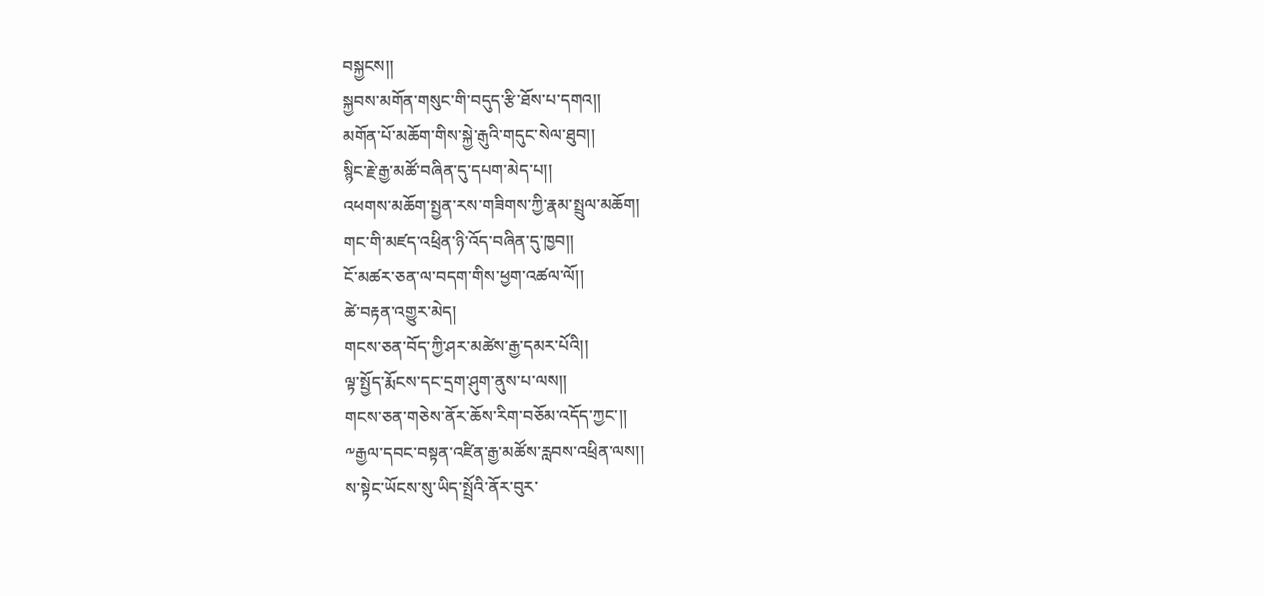བསྐྱངས།།
སྐྱབས་མགོན་གསུང་གི་བདུད་རྩི་ཐོས་པ་དགའ།།
མགོན་པོ་མཆོག་གིས་སྐྱེ་རྒུའི་གདུང་སེལ་ཐུབ།།
སྙིང་རྗེ་རྒྱ་མཚོ་བཞིན་དུ་དཔག་མེད་པ།།
འཕགས་མཆོག་སྤྱན་རས་གཟིགས་ཀྱི་རྣམ་སྤྲུལ་མཆོག།
གང་གི་མཛད་འཕྲིན་ཉི་འོད་བཞིན་དུ་ཁྱབ།།
ངོ་མཚར་ཅན་ལ་བདག་གིས་ཕྱག་འཚལ་ལོ།།
ཚེ་བརྟན་འགྱུར་མེད།
གངས་ཅན་བོད་ཀྱི་ཤར་མཚེས་རྒྱ་དམར་པོའི།།
ལྟ་སྤྱོད་རྨོངས་དང་དྲག་ཤུག་ནུས་པ་ལས།།
གངས་ཅན་གཅེས་ནོར་ཆོས་རིག་བཅོམ་འདོད་ཀྱང་།།
༸རྒྱལ་དབང་བསྟན་འཛིན་རྒྱ་མཚོས་རླབས་འཕྲིན་ལས།།
ས་སྟེང་ཡོངས་སུ་ཡིད་སྤྲོའི་ནོར་བུར་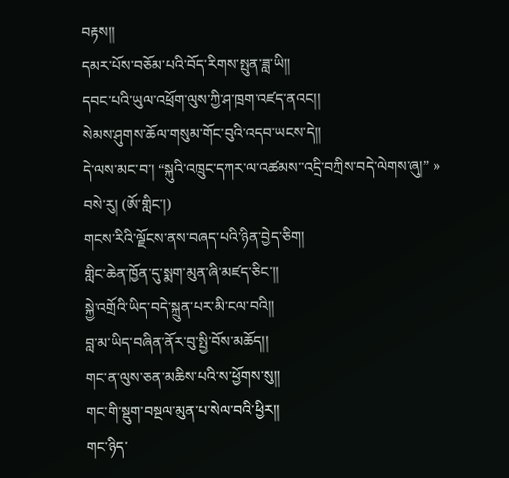བརྟས།།
དམར་པོས་བཅོམ་པའི་བོད་རིགས་སྤུན་ཟླ་ཡི།།
དབང་པའི་ཡུལ་འཕྲོག་ལུས་ཀྱི་ཤ་ཁྲག་འཛད་ནའང།།
སེམས་ཤུགས་ཆོལ་གསུམ་གོང་བུའི་འདབ་ཡངས་དེ།།
དེ་ལས་མང་བ་། “སྐུའི་འཁྲུང་དཀར་ལ་འཚམས་་འདྲི་བཀྲིས་བདེ་ལེགས་ཞུ།” »
བསེ་རུ། (ཨོ་གླིང་།)
གངས་རིའི་ལྗོངས་ནས་བཞད་པའི་ཉིན་བྱེད་ཅིག།
གླིང་ཆེན་ཁྱོན་དུ་སྨག་མུན་ཞི་མཛད་ཅིང་།།
སྐྱེ་འགྲོའི་ཡིད་བདེ་སྐྲུན་པར་མི་ངལ་བའི།།
བླ་མ་ཡིད་བཞིན་ནོར་བུ་སྤྱི་བོས་མཆོད།།
གང་ན་ལུས་ཅན་མཆིས་པའི་ས་ཕྱོགས་སུ།།
གང་གི་སྡུག་བསྔལ་མུན་པ་སེལ་བའི་ཕྱིར།།
གང་ཉིད་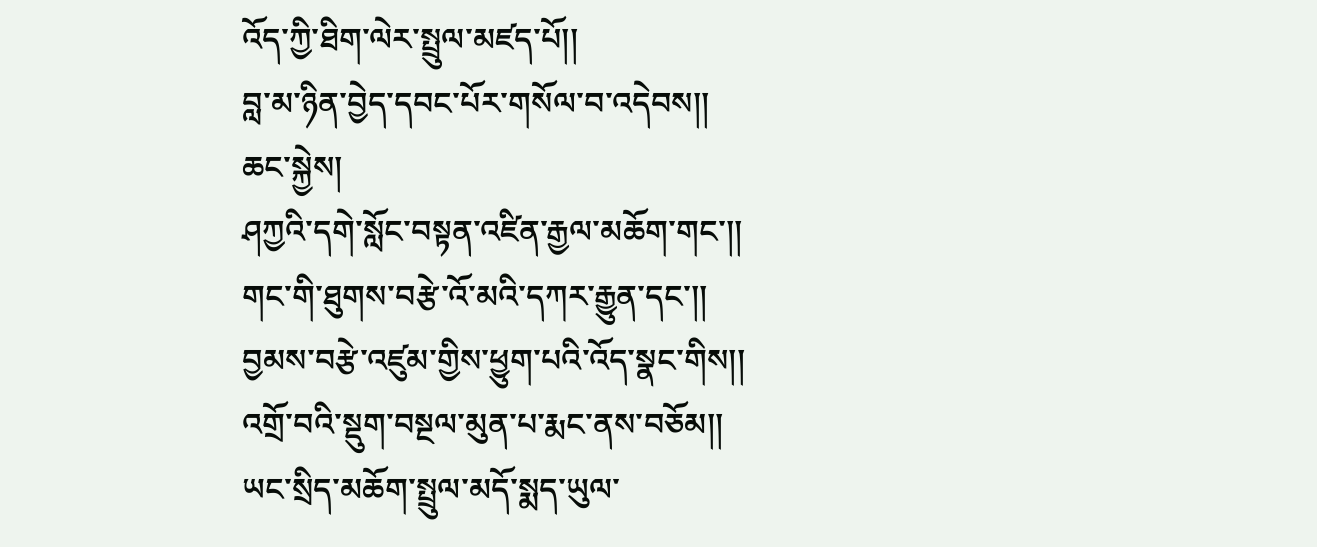འོད་ཀྱི་ཐིག་ལེར་སྤྲུལ་མཛད་པོ།།
བླ་མ་ཉིན་བྱེད་དབང་པོར་གསོལ་བ་འདེབས།།
ཆང་སྐྱེས།
ཤཀྱའི་དགེ་སློང་བསྟན་འཛིན་རྒྱལ་མཆོག་གང་།།
གང་གི་ཐུགས་བརྩེ་འོ་མའི་དཀར་རྒྱུན་དང་།།
བྱམས་བརྩེ་འཛུམ་གྱིས་ཕྱུག་པའི་འོད་སྣང་གིས།།
འགྲོ་བའི་སྡུག་བསྔལ་མུན་པ་རྨང་ནས་བཅོམ།།
ཡང་སྲིད་མཆོག་སྤྲུལ་མདོ་སྨད་ཡུལ་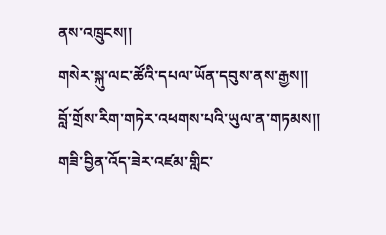ནས་འཁྲུངས།།
གསེར་སྐུ་ལང་ཚོའི་དཔལ་ཡོན་དབུས་ནས་རྒྱས།།
བློ་གྲོས་རིག་གཏེར་འཕགས་པའི་ཡུལ་ན་གཏམས།།
གཟི་བྱིན་འོད་ཟེར་འཛམ་གླིང་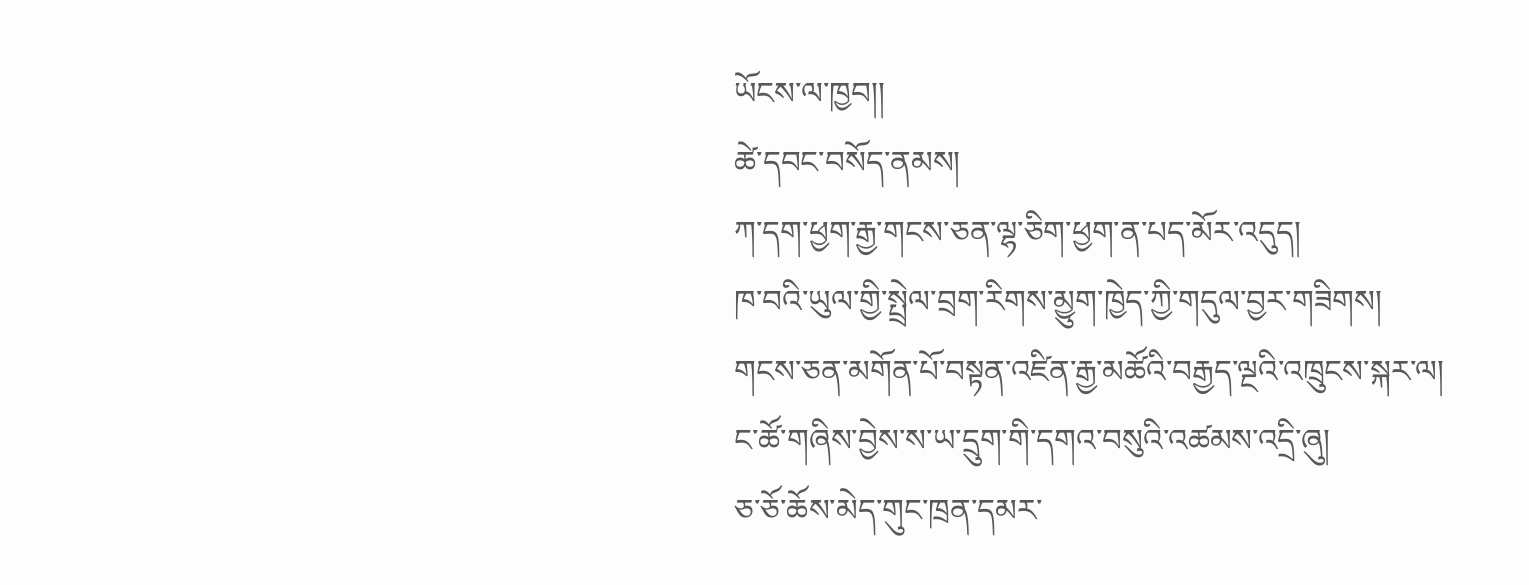ཡོངས་ལ་ཁྱབ།།
ཚེ་དབང་བསོད་ནམས།
ཀ་དག་ཕྱག་རྒྱ་གངས་ཅན་ལྷ་ཅིག་ཕྱག་ན་པད་མོར་འདུད།
ཁ་བའི་ཡུལ་གྱི་སྤྲེལ་བྲག་རིགས་མྱུག་ཁྱེད་ཀྱི་གདུལ་བྱར་གཟིགས།
གངས་ཅན་མགོན་པོ་བསྟན་འཛིན་རྒྱ་མཚོའི་བརྒྱད་ལྔའི་འཁྲུངས་སྐར་ལ།
ང་ཚོ་གཞིས་བྱེས་ས་ཡ་དྲུག་གི་དགའ་བསུའི་འཚམས་འདྲི་ཞུ།
ཅ་ཅོ་ཆོས་མེད་གུང་ཁྲན་དམར་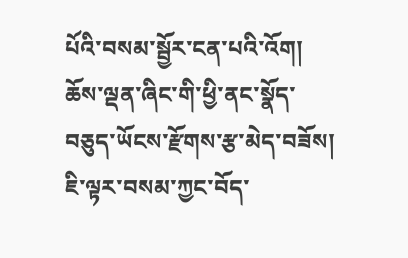པོའི་བསམ་སྦྱོར་ངན་པའི་འོག།
ཆོས་ལྡན་ཞིང་གི་ཕྱི་ནང་སྣོད་བཅུད་ཡོངས་རྫོགས་རྩ་མེད་བཟོས།
ཇི་ལྟར་བསམ་ཀྱང་བོད་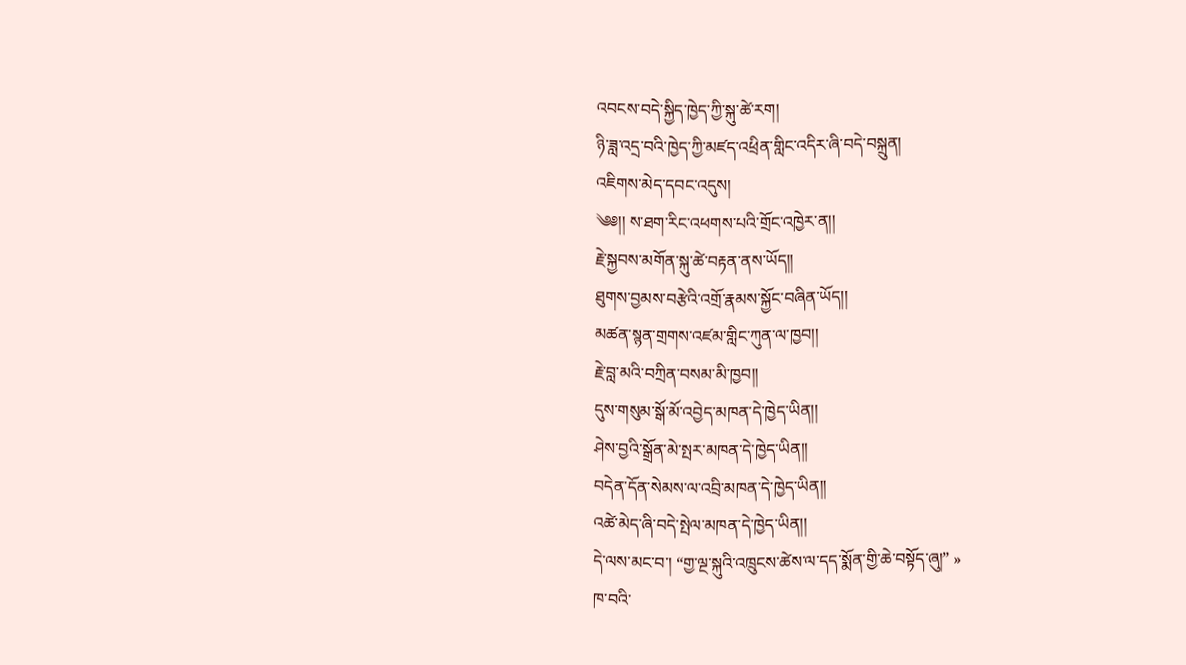འབངས་བདེ་སྐྱིད་ཁྱེད་ཀྱི་སྐུ་ཚེ་རག།
ཉི་ཟླ་འདྲ་བའི་ཁྱེད་ཀྱི་མཛད་འཕྲིན་གླིང་འདིར་ཞི་བདེ་བསྐྲུན།
འཇིགས་མེད་དབང་འདུས།
༄༅།། ས་ཐག་རིང་འཕགས་པའི་གྲོང་འཁྱེར་ན།།
རྗེ་སྐྱབས་མགོན་སྐུ་ཚེ་བརྟན་ནས་ཡོད།།
ཐུགས་བྱམས་བརྩེའི་འགྲོ་རྣམས་སྐྱོང་བཞིན་ཡོད།།
མཚན་སྙན་གྲགས་འཛམ་གླིང་ཀུན་ལ་ཁྱབ།།
རྗེ་བླ་མའི་བཀྲིན་བསམ་མི་ཁྱབ།།
དུས་གསུམ་སྒོ་མོ་འབྱེད་མཁན་དེ་ཁྱེད་ཡིན།།
ཤེས་བྱའི་སྒྲོན་མེ་སྤར་མཁན་དེ་ཁྱེད་ཡིན།།
བདེན་དོན་སེམས་ལ་འབྲི་མཁན་དེ་ཁྱེད་ཡིན།།
འཚེ་མེད་ཞི་བདེ་སྤེལ་མཁན་དེ་ཁྱེད་ཡིན།།
དེ་ལས་མང་བ་། “གྱ་ལྔ་སྐུའི་འཁྲུངས་ཚེས་ལ་དད་སྨོན་གྱི་ཆེ་བསྟོད་ཞུ།” »
ཁ་བའི་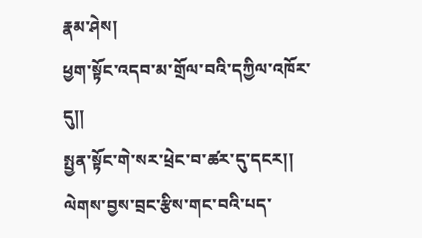རྣམ་ཤེས།
ཕྱག་སྟོང་འདབ་མ་གྲོལ་བའི་དཀྱིལ་འཁོར་དུ།།
སྤྱན་སྟོང་གེ་སར་ཕྲེང་བ་ཚར་དུ་དངར།།
ལེགས་བྱས་བྲང་རྩིས་གང་བའི་པད་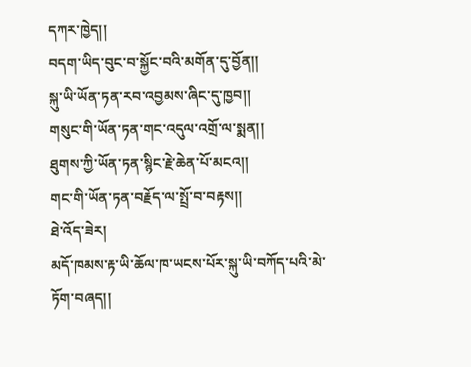དཀར་ཁྱེད།།
བདག་ཡིད་བུང་བ་སྐྱོང་བའི་མགོན་དུ་བྱོན།།
སྐུ་ཡི་ཡོན་ཏན་རབ་འབྱམས་ཞིང་དུ་ཁྱབ།།
གསུང་གི་ཡོན་ཏན་གང་འདུལ་འགྲོ་ལ་སྨན།།
ཐུགས་ཀྱི་ཡོན་ཏན་སྙིང་རྗེ་ཆེན་པོ་མངའ།།
གང་གི་ཡོན་ཏན་བརྗོད་ལ་སྤྲོ་བ་བརྟས།།
ཐེ་འོད་ཟེར།
མདོ་ཁམས་རྟ་ཡི་ཆོལ་ཁ་ཡངས་པོར་སྐུ་ཡི་བཀོད་པའི་མེ་ཏོག་བཞད།།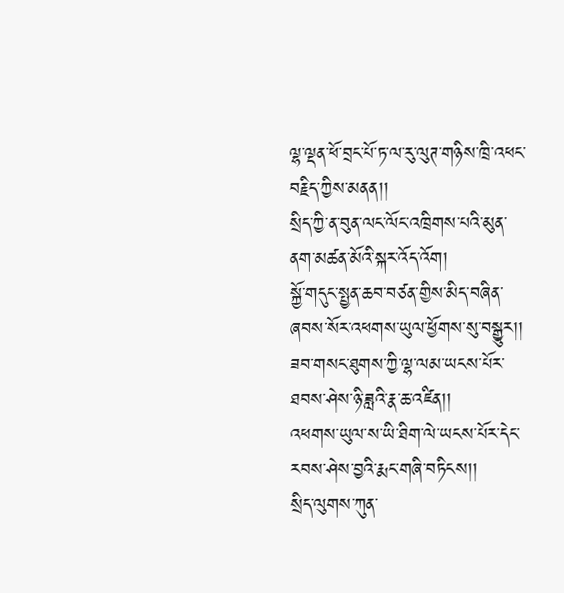ལྷ་ལྡན་ཕོ་བྲང་པོ་ཏ་ལ་རུ་ལུཊ་གཉིས་ཁྲི་འཕང་བརྗིད་ཀྱིས་མནན།།
སྲིད་ཀྱི་ན་བུན་ལང་ལོང་འཁྲིགས་པའི་མུན་ནག་མཚན་མོའི་སྐར་འོད་འོག།
སྐྱོ་གདུང་སྤྱན་ཆབ་བཙན་གྱིས་མིད་བཞིན་ཞབས་སོར་འཕགས་ཡུལ་ཕྱོགས་སུ་བསྒྱུར།།
ཟབ་གསང་ཐུགས་ཀྱི་ལྷ་ལམ་ཡངས་པོར་ཐབས་ཤེས་ཉི་ཟླའི་རྣ་ཆ་འཛིན།།
འཕགས་ཡུལ་ས་ཡི་ཐིག་ལེ་ཡངས་པོར་དེང་རབས་ཤེས་བྱའི་རྨང་གཞི་བཏིངས།།
སྲིད་ལུགས་ཀུན་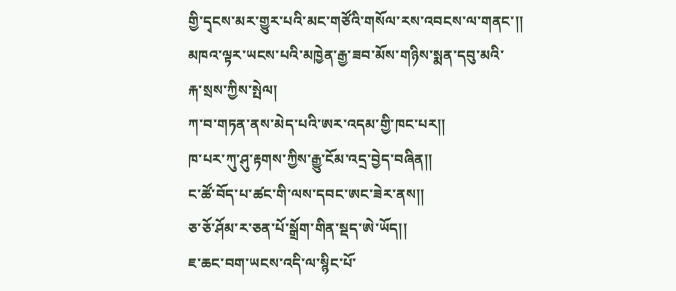གྱི་དྭངས་མར་གྱུར་པའི་མང་གཙོའི་གསོལ་རས་འབངས་ལ་གནང་།།
མཁའ་ལྟར་ཡངས་པའི་མཁྱེན་རྒྱ་ཟབ་མོས་གཉིས་སྨན་དབུ་མའི་
རྐ་སྲས་ཀྱིས་སྤེལ།
ཀ་བ་གཏན་ནས་མེད་པའི་ཨར་འདམ་གྱི་ཁང་པར།།
ཁ་པར་ཀུ་ཤུ་རྟགས་ཀྱིས་རྒྱུ་ངོམ་འདྲ་བྱེད་བཞིན།།
ང་ཚོ་བོད་པ་ཚང་གི་ལས་དབང་ཨང་ཟེར་ནས།།
ཅ་ཅོ་ཤོམ་ར་ཅན་པོ་སྒྲོག་གིན་སྡད་ཨེ་ཡོད།།
ཇ་ཆང་བག་ཡངས་འདི་ལ་སྙིང་པོ་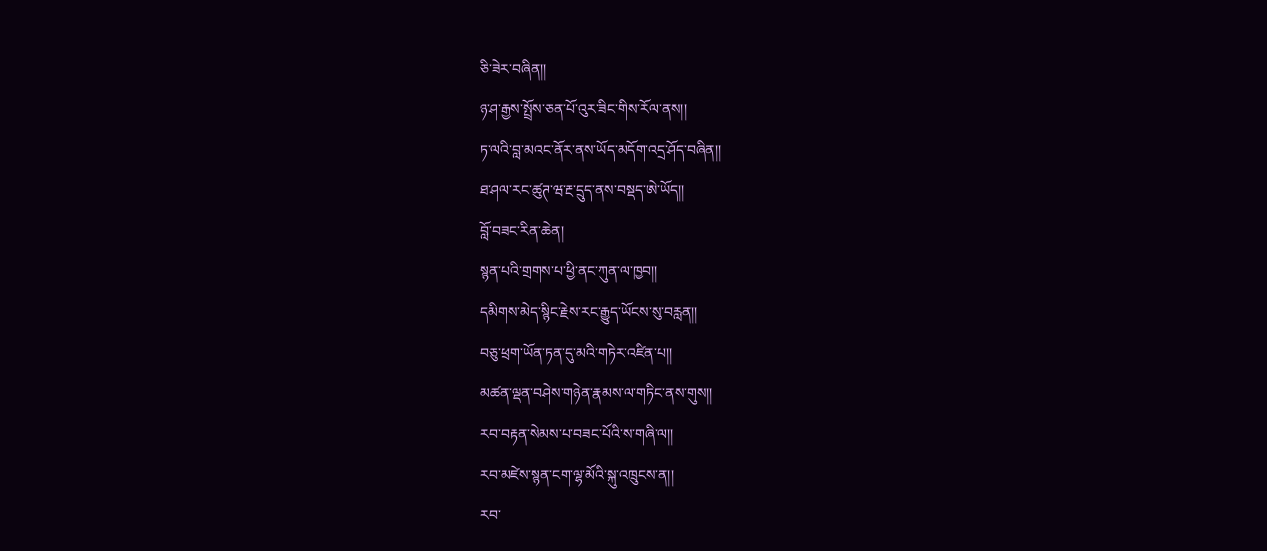ཅི་ཟེར་བཞིན།།
ཉ་ཤ་རྒྱས་སྤྲོས་ཅན་པོ་འུར་ཟིང་གིས་རོལ་ནས།།
ཏ་ལའི་བླ་མའང་ནོར་ནས་ཡོད་མདོག་འདྲ་ཤོད་བཞིན།།
ཐ་ཤལ་རང་ཚུཊ་ཝ་རྔ་དྲུད་ནས་བསྡད་ཨེ་ཡོད།།
བློ་བཟང་རིན་ཆེན།
སྙན་པའི་གྲགས་པ་ཕྱི་ནང་ཀུན་ལ་ཁྱབ།།
དམིགས་མེད་སྙིང་རྗེས་རང་རྒྱུད་ཡོངས་སུ་བརླན།།
བཅུ་ཕྲག་ཡོན་ཏན་དུ་མའི་གཏེར་འཛིན་པ།།
མཚན་ལྡན་བཤེས་གཉེན་རྣམས་ལ་གཏིང་ནས་གུས།།
རབ་བརྟན་སེམས་པ་བཟང་པོའི་ས་གཞི་ལ།།
རབ་མཛེས་སྙན་ངག་ལྷ་མོའི་སྐུ་འཁྲུངས་ན།།
རབ་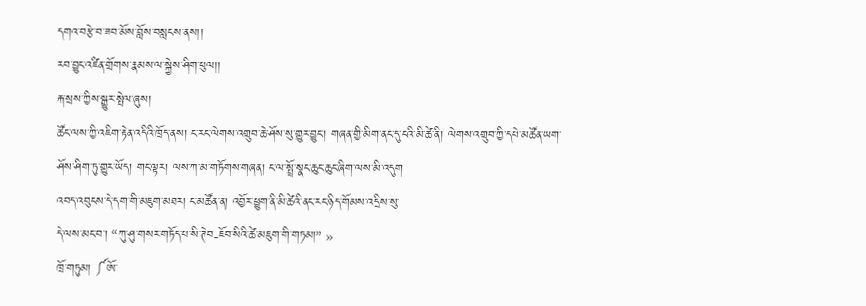དགའ་བརྩེ་བ་ཟབ་མོས་བློས་བསླངས་ནས།།
རབ་བྱུང་འཛིན་གྲོགས་རྣམས་ལ་སྐྱེས་ཤིག་ཕུལ།།
རྐ་སྲས་ཀྱིས་སྒྱུར་སྤེལ་ཞུས།
ཚོང་ལས་ཀྱི་འཇིག་རྟེན་འདིའི་ཁྲོད་ནས། ང་རང་ལེགས་འགྲུབ་ཆེ་ཤོས་སུ་གྱུར་བྱུང་། གཞན་གྱི་མིག་ནང་དུ་ངའི་མི་ཚེ་ནི། ལེགས་འགྲུབ་ཀྱི་དཔེ་མཚོན་ཡག་ཤོས་ཤིག་ཏུ་གྱུར་ཡོད། གང་ལྟར། ལས་ཀ་མ་གཏོགས་གཞན། ང་ལ་སྤྲོ་སྣང་ཆུང་ཆུང་ཞིག་ལས་མི་འདུག
འབད་འབུངས་དེ་དག་གི་མཇུག་མཐར། ང་མཚོན་ན། འབྱོར་ཕྱུག་ནི་མི་ཚེའི་ནང་རང་ཉིད་གོམས་འདྲིས་སུ་
དེ་ལས་མང་བ་། “ཀུ་ཤུ་གསར་གཏོད་པ་སི་ཊེབ-ཇོབ་སིའི་ཚེ་མཇུག་གི་གཏམ།” »
ཁྲོ་གཏུམ། ༼ཨོ་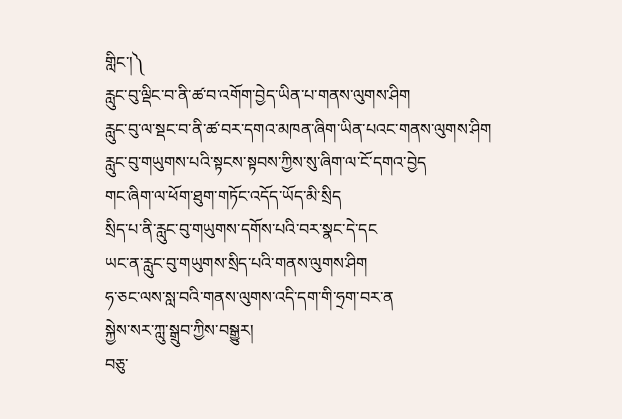གླིང་།༽
རླུང་བུ་ལྡིང་བ་ནི་ཚ་བ་འགོག་བྱེད་ཡིན་པ་གནས་ལུགས་ཤིག
རླུང་བུ་ལ་སྡང་བ་ནི་ཚ་བར་དགའ་མཁན་ཞིག་ཡིན་པའང་གནས་ལུགས་ཤིག
རླུང་བུ་གཡུགས་པའི་སྟངས་སྟབས་ཀྱིས་སུ་ཞིག་ལ་ངོ་དགའ་བྱེད
གང་ཞིག་ལ་ཕོག་ཐུག་གཏོང་འདོད་ཡོད་མི་སྲིད
སྲིད་པ་ནི་རླུང་བུ་གཡུགས་དགོས་པའི་བར་སྣང་དེ་དང
ཡང་ན་རླུང་བུ་གཡུགས་སྲིད་པའི་གནས་ལུགས་ཤིག
ཧ་ཅང་ལས་སླ་བའི་གནས་ལུགས་འདི་དག་གི་ཧྲག་བར་ན
སྐྱེས་སར་ཀླུ་སྒྲུབ་ཀྱིས་བསྒྱུར།
བཅུ་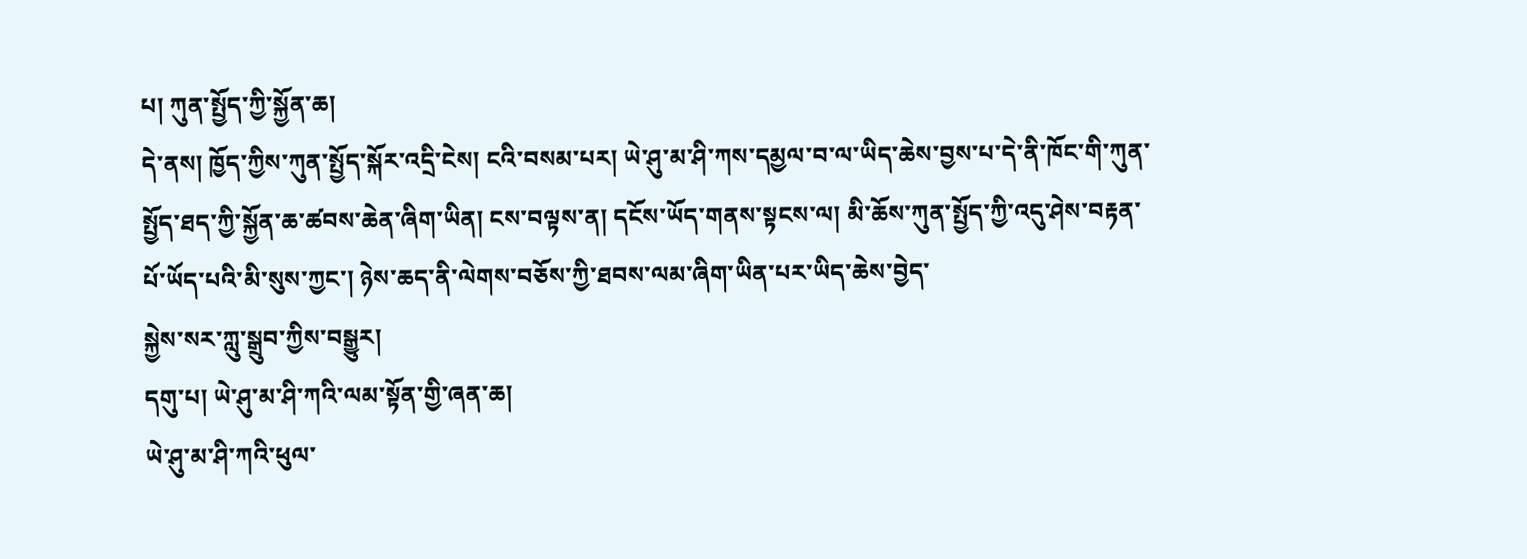པ། ཀུན་སྤྱོད་ཀྱི་སྐྱོན་ཆ།
དེ་ནས། ཁྱོད་ཀྱིས་ཀུན་སྤྱོད་སྐོར་འདྲི་ངེས། ངའི་བསམ་པར། ཡེ་ཤུ་མ་ཤི་ཀས་དམྱལ་བ་ལ་ཡིད་ཆེས་བྱས་པ་དེ་ནི་ཁོང་གི་ཀུན་སྤྱོད་ཐད་ཀྱི་སྐྱོན་ཆ་ཚབས་ཆེན་ཞིག་ཡིན། ངས་བལྟས་ན། དངོས་ཡོད་གནས་སྟངས་ལ། མི་ཆོས་ཀུན་སྤྱོད་ཀྱི་འདུ་ཤེས་བརྟན་པོ་ཡོད་པའི་མི་སུས་ཀྱང་། ཉེས་ཆད་ནི་ལེགས་བཅོས་ཀྱི་ཐབས་ལམ་ཞིག་ཡིན་པར་ཡིད་ཆེས་བྱེད་
སྐྱེས་སར་ཀླུ་སྒྲུབ་ཀྱིས་བསྒྱུར།
དགུ་པ། ཡེ་ཤུ་མ་ཤི་ཀའི་ལམ་སྟོན་གྱི་ཞན་ཆ།
ཡེ་ཤུ་མ་ཤི་ཀའི་ཕུལ་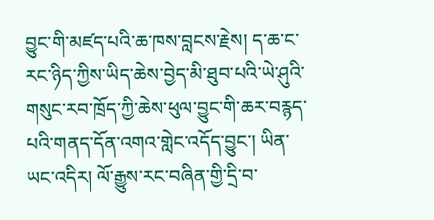བྱུང་གི་མཛད་པའི་ཆ་ཁས་བླངས་རྗེས། ད་ཆ་ང་རང་ཉིད་ཀྱིས་ཡིད་ཆེས་བྱེད་མི་ཐུབ་པའི་ཡེ་ཤུའི་གསུང་རབ་ཁྲོད་ཀྱི་ཆེས་ཕུལ་བྱུང་གི་ཆར་བརྙད་པའི་གནད་དོན་འགའ་གླེང་འདོད་བྱུང་། ཡིན་ཡང་འདིར། ལོ་རྒྱུས་རང་བཞིན་གྱི་དྲི་བ་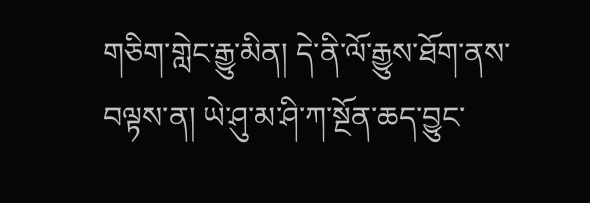གཅིག་གླེང་རྒྱུ་མིན། དེ་ནི་ལོ་རྒྱུས་ཐོག་ནས་བལྟས་ན། ཡེ་ཤུ་མ་ཤི་ཀ་སྔོན་ཆད་བྱུང་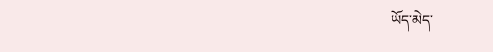ཡོད་མེད་